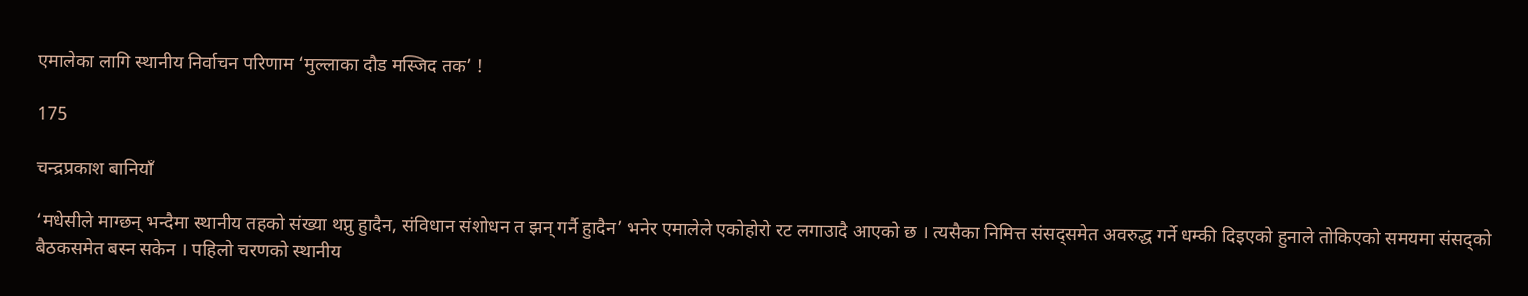एमालेका लागि स्थानीय निर्वाचन परिणाम ‘मुल्लाका दौड मस्जिद तक’ !

175

चन्द्रप्रकाश बानियाँ

‘मधेसीले माग्छन् भन्दैमा स्थानीय तहको संख्या थप्नु हुादैन, संविधान संशोधन त झन् गर्नै हुादैन’ भनेर एमालेले एकोहोरो रट लगाउादै आएको छ । त्यसैका निमित्त संसद्समेत अवरुद्ध गर्ने धम्की दिइएको हुनाले तोकिएको समयमा संसद्को बैठकसमेत बस्न सकेन । पहिलो चरणको स्थानीय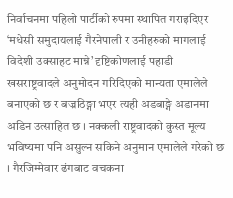निर्वाचनमा पहिलो पार्टीको रुपमा स्थापित गराइदिएर ‘मधेसी समुदायलाई गैरनेपाली र उनीहरुको मागलाई विदेशी उक्साहट मान्ने’ दृष्टिकोणलाई पहाडी खसराष्ट्रवादले अनुमोदन गरिदिएको मान्यता एमालेले बनाएको छ र बज्रठिङ्गा भएर त्यही अडबाङ्गे अडानमा अडिन उत्साहित छ । नक्कली राष्ट्रवादको कुस्त मूल्य भविष्यमा पनि असुल्न सकिने अनुमान एमालेले गरेको छ । गैरजिम्मेवार ढंगबाट वचकना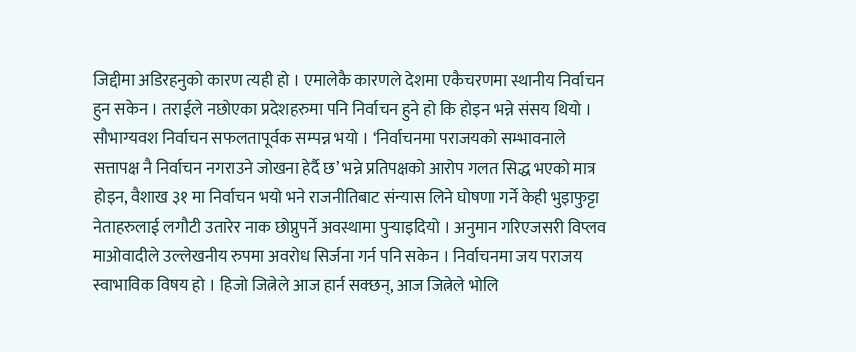जिद्दीमा अडिरहनुको कारण त्यही हो । एमालेकै कारणले देशमा एकैचरणमा स्थानीय निर्वाचन हुन सकेन । तराईले नछोएका प्रदेशहरुमा पनि निर्वाचन हुने हो कि होइन भन्ने संसय थियो । सौभाग्यवश निर्वाचन सफलतापूर्वक सम्पन्न भयो । ‘निर्वाचनमा पराजयको सम्भावनाले सत्तापक्ष नै निर्वाचन नगराउने जोखना हेर्दै छ’ भन्ने प्रतिपक्षको आरोप गलत सिद्ध भएको मात्र होइन, वैशाख ३१ मा निर्वाचन भयो भने राजनीतिबाट संन्यास लिने घोषणा गर्ने केही भुइाफुट्टा नेताहरुलाई लगौटी उतारेर नाक छोप्नुपर्ने अवस्थामा पुर्‍याइदियो । अनुमान गरिएजसरी विप्लव माओवादीले उल्लेखनीय रुपमा अवरोध सिर्जना गर्न पनि सकेन । निर्वाचनमा जय पराजय स्वाभाविक विषय हो । हिजो जित्नेले आज हार्न सक्छन्, आज जित्नेले भोलि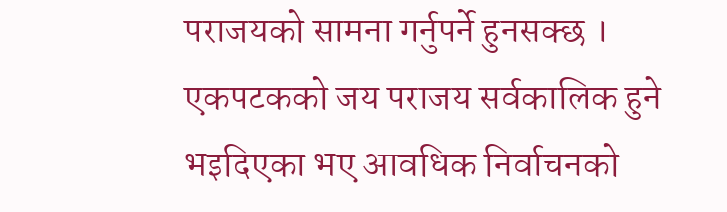पराजयको सामना गर्नुपर्ने हुनसक्छ । एकपटकको जय पराजय सर्वकालिक हुने भइदिएका भए आवधिक निर्वाचनको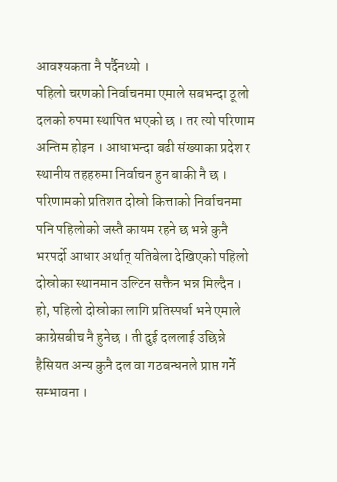आवश्यकता नै पर्दैनथ्यो ।
पहिलो चरणको निर्वाचनमा एमाले सबभन्दा ठूलो दलको रुपमा स्थापित भएको छ । तर त्यो परिणाम अन्तिम होइन । आधाभन्दा बढी संख्याका प्रदेश र स्थानीय तहहरुमा निर्वाचन हुन बाकी नै छ । परिणामको प्रतिशत दोस्रो कित्ताको निर्वाचनमा पनि पहिलोको जस्तै कायम रहने छ भन्ने कुनै भरपर्दो आधार अर्थात् यतिबेला देखिएको पहिलो दोस्रोका स्थानमान उल्टिन सक्तैन भन्न मिल्दैन । हो, पहिलो दोस्रोका लागि प्रतिस्पर्धा भने एमाले काग्रेसबीच नै हुनेछ । ती दुई दललाई उछिन्ने हैसियत अन्य कुनै दल वा गठबन्धनले प्राप्त गर्ने सम्भावना ।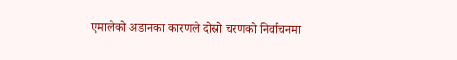एमालेको अडानका कारणले दोस्रो चरणको निर्वाचनमा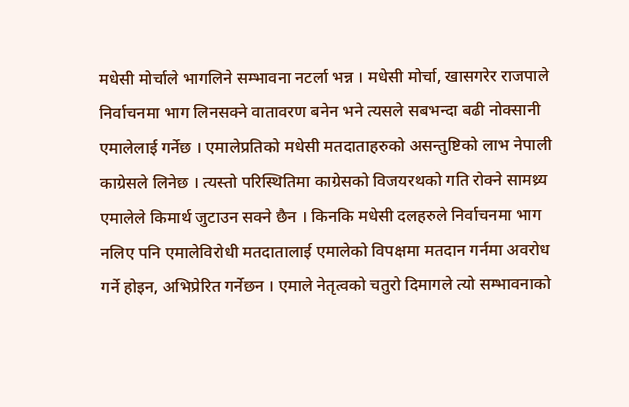मधेसी मोर्चाले भागलिने सम्भावना नटर्ला भन्न । मधेसी मोर्चा, खासगरेर राजपाले निर्वाचनमा भाग लिनसक्ने वातावरण बनेन भने त्यसले सबभन्दा बढी नोक्सानी एमालेलाई गर्नेछ । एमालेप्रतिको मधेसी मतदाताहरुको असन्तुष्टिको लाभ नेपाली काग्रेसले लिनेछ । त्यस्तो परिस्थितिमा काग्रेसको विजयरथको गति रोक्ने सामथ्र्य एमालेले किमार्थ जुटाउन सक्ने छैन । किनकि मधेसी दलहरुले निर्वाचनमा भाग नलिए पनि एमालेविरोधी मतदातालाई एमालेको विपक्षमा मतदान गर्नमा अवरोध गर्ने होइन, अभिप्रेरित गर्नेछन । एमाले नेतृत्वको चतुरो दिमागले त्यो सम्भावनाको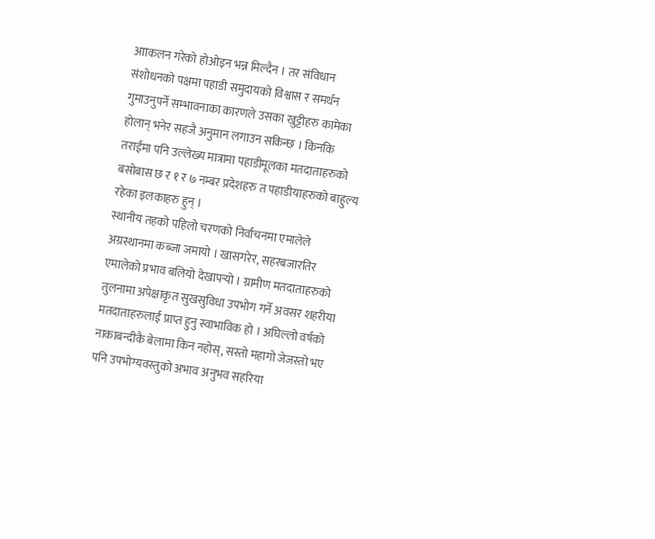आाकलन गरेको होओइन भन्न मिल्दैन । तर संविधान संशोधनको पक्षमा पहाडी समुदायको विश्वास र समर्थन गुमाउनुपर्ने सम्भावनाका कारणले उसका खुट्टीहरु कामेका होलान् भनेर सहजै अनुमान लगाउन सकिन्छ । किनकि तराईमा पनि उल्लेख्य मात्रामा पहाडीमूलका मतदाताहरुको बसोबास छ र १ र ७ नम्बर प्रदेशहरु त पहाडीयाहरुको बाहुल्य रहेका इलकाहरु हुन् ।
स्थानीय तहको पहिलो चरणको निर्वाचनमा एमालेले अग्रस्थानमा कब्जा जमायो । खासगरेर, सहरबजारतिर एमालेको प्रभाव बलियो देखापर्‍यो । ग्रामीण मतदाताहरुको तुलनामा अपेक्षाकृत सुखसुविधा उपभोग गर्ने अवसर शहरीया मतदाताहरुलाई प्राप्त हुनु स्वाभाविक हो । अघिल्लो वर्षको नाकाबन्दीकै बेलामा किन नहोस्, सस्तो महागो जेजस्तो भए पनि उपभोग्यवस्तुको अभाव अनुभव सहरिया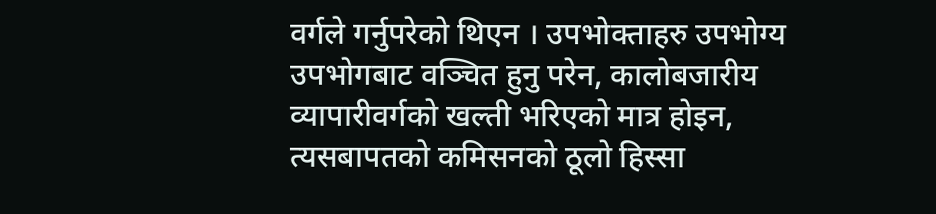वर्गले गर्नुपरेको थिएन । उपभोक्ताहरु उपभोग्य उपभोगबाट वञ्चित हुनु परेन, कालोबजारीय व्यापारीवर्गको खल्ती भरिएको मात्र होइन, त्यसबापतको कमिसनको ठूलो हिस्सा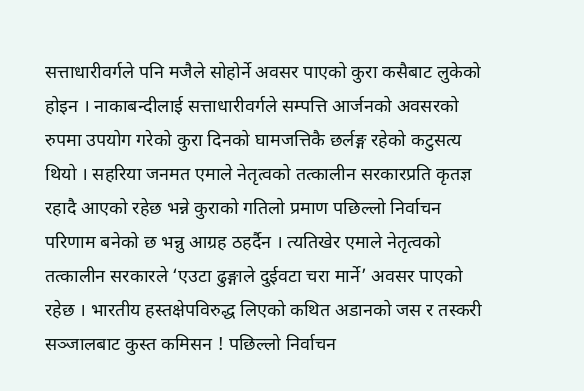सत्ताधारीवर्गले पनि मजैले सोहोर्ने अवसर पाएको कुरा कसैबाट लुकेको होइन । नाकाबन्दीलाई सत्ताधारीवर्गले सम्पत्ति आर्जनको अवसरको रुपमा उपयोग गरेको कुरा दिनको घामजत्तिकै छर्लङ्ग रहेको कटुसत्य थियो । सहरिया जनमत एमाले नेतृत्वको तत्कालीन सरकारप्रति कृतज्ञ रहादै आएको रहेछ भन्ने कुराको गतिलो प्रमाण पछिल्लो निर्वाचन परिणाम बनेको छ भन्नु आग्रह ठहर्दैन । त्यतिखेर एमाले नेतृत्वको तत्कालीन सरकारले ‘एउटा ढुङ्गाले दुईवटा चरा मार्ने’ अवसर पाएको रहेछ । भारतीय हस्तक्षेपविरुद्ध लिएको कथित अडानको जस र तस्करी सञ्जालबाट कुस्त कमिसन ! पछिल्लो निर्वाचन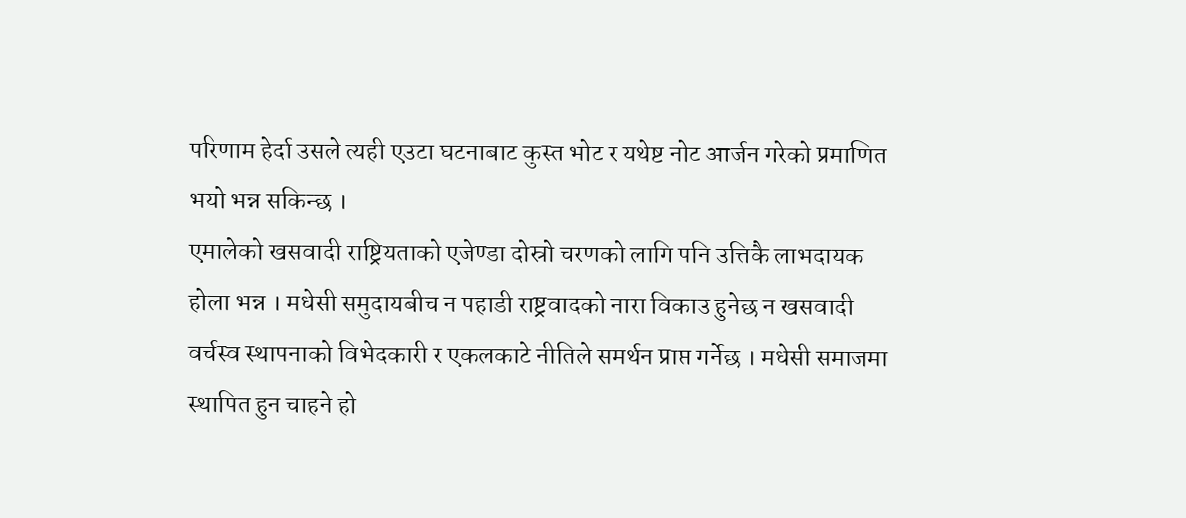परिणाम हेर्दा उसले त्यही एउटा घटनाबाट कुस्त भोट र यथेष्ट नोट आर्जन गरेको प्रमाणित भयो भन्न सकिन्छ ।
एमालेको खसवादी राष्ट्रियताको एजेण्डा दोस्रो चरणको लागि पनि उत्तिकै लाभदायक होला भन्न । मधेसी समुदायबीच न पहाडी राष्ट्रवादको नारा विकाउ हुनेछ न खसवादी वर्चस्व स्थापनाको विभेदकारी र एकलकाटे नीतिले समर्थन प्राप्त गर्नेछ । मधेसी समाजमा स्थापित हुन चाहने हो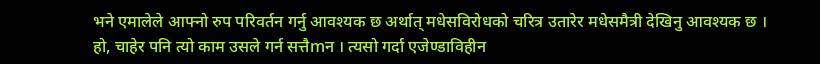भने एमालेले आफ्नो रुप परिवर्तन गर्नु आवश्यक छ अर्थात् मधेसविरोधको चरित्र उतारेर मधेसमैत्री देखिनु आवश्यक छ । हो, चाहेर पनि त्यो काम उसले गर्न सत्तैmन । त्यसो गर्दा एजेण्डाविहीन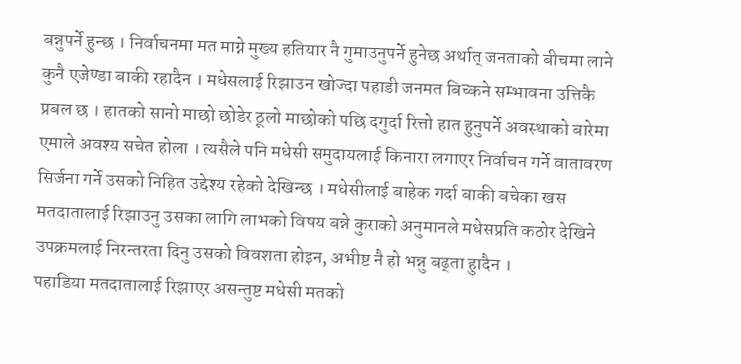बन्नुपर्ने हुन्छ । निर्वाचनमा मत माग्ने मुख्य हतियार नै गुमाउनुपर्ने हुनेछ अर्थात् जनताको बीचमा लाने कुनै एजेण्डा बाकी रहादैन । मधेसलाई रिझाउन खोज्दा पहाडी जनमत बिच्कने सम्भावना उत्तिकै प्रबल छ । हातको सानो माछो छोडेर ठूलो माछोको पछि दगुर्दा रित्तो हात हुनुपर्ने अवस्थाको बारेमा एमाले अवश्य सचेत होला । त्यसैले पनि मधेसी समुदायलाई किनारा लगाएर निर्वाचन गर्ने वातावरण सिर्जना गर्ने उसको निहित उद्देश्य रहेको देखिन्छ । मधेसीलाई बाहेक गर्दा बाकी बचेका खस मतदातालाई रिझाउनु उसका लागि लाभको विषय बन्ने कुराको अनुमानले मधेसप्रति कठोर देखिने उपक्रमलाई निरन्तरता दिनु उसको विवशता होइन, अभीष्ट नै हो भन्नु बढ्ता हुादैन ।
पहाडिया मतदातालाई रिझाएर असन्तुष्ट मधेसी मतको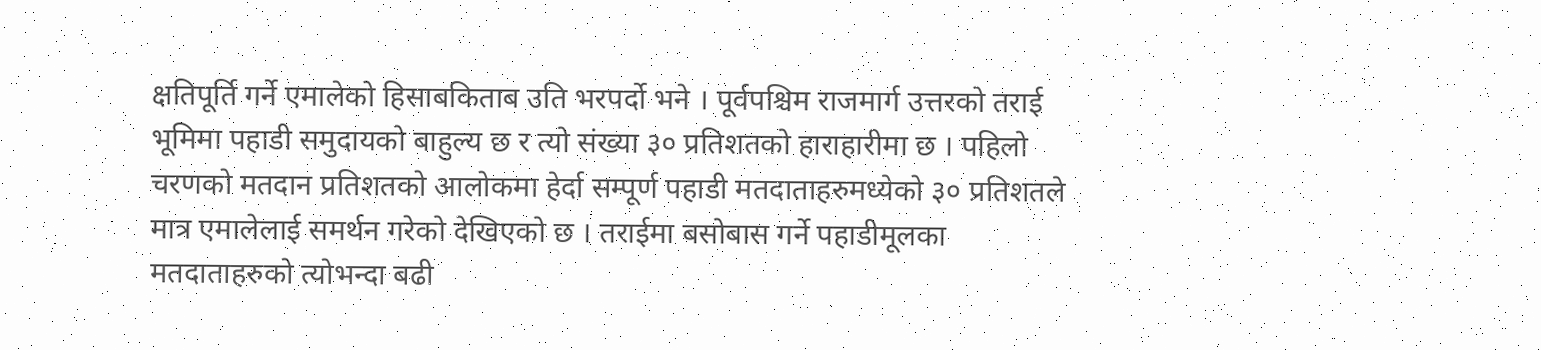क्षतिपूर्ति गर्ने एमालेको हिसाबकिताब उति भरपर्दो भने । पूर्वपश्चिम राजमार्ग उत्तरको तराई भूमिमा पहाडी समुदायको बाहुल्य छ र त्यो संख्या ३० प्रतिशतको हाराहारीमा छ । पहिलो चरणको मतदान प्रतिशतको आलोकमा हेर्दा सम्पूर्ण पहाडी मतदाताहरुमध्येको ३० प्रतिशतले मात्र एमालेलाई समर्थन गरेको देखिएको छ । तराईमा बसोबास गर्ने पहाडीमूलका मतदाताहरुको त्योभन्दा बढी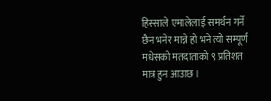हिस्साले एमालेलाई समर्थन गर्ने छैन भनेर मान्ने हो भने त्यो सम्पूर्ण मधेसको मतदाताको ९ प्रतिशत मात्र हुन आउाछ ।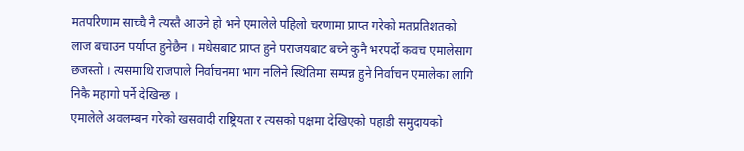मतपरिणाम साच्चै नै त्यस्तै आउने हो भने एमालेले पहिलो चरणामा प्राप्त गरेको मतप्रतिशतको लाज बचाउन पर्याप्त हुनेछैन । मधेसबाट प्राप्त हुने पराजयबाट बच्ने कुनै भरपर्दो कवच एमालेसाग छजस्तो । त्यसमाथि राजपाले निर्वाचनमा भाग नलिने स्थितिमा सम्पन्न हुने निर्वाचन एमालेका लागि निकै महागो पर्ने देखिन्छ ।
एमालेले अवलम्बन गरेको खसवादी राष्ट्रियता र त्यसको पक्षमा देखिएको पहाडी समुदायको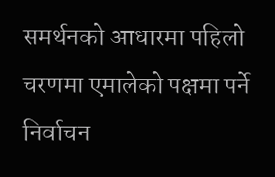समर्थनको आधारमा पहिलो चरणमा एमालेको पक्षमा पर्ने निर्वाचन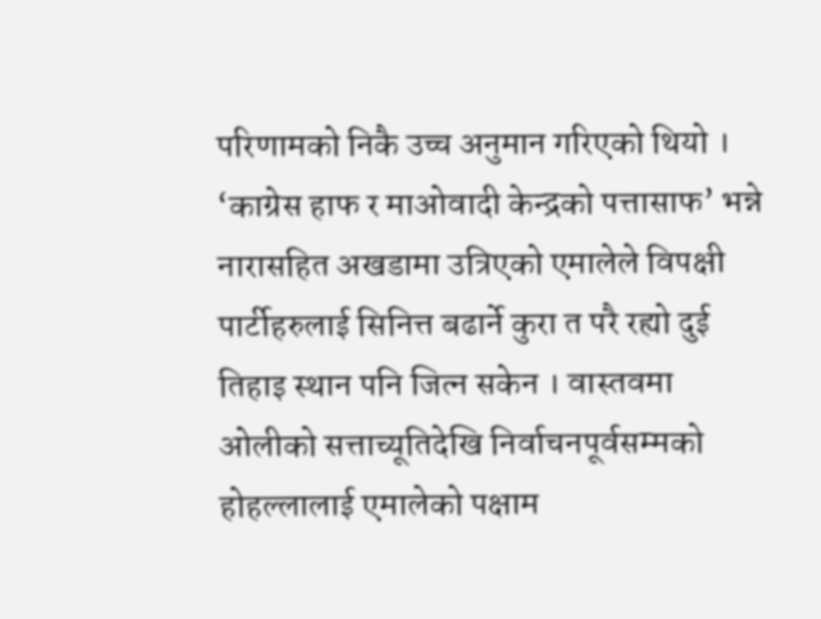परिणामको निकै उच्च अनुमान गरिएको थियो । ‘काग्रेस हाफ र माओवादी केन्द्रको पत्तासाफ’ भन्ने नारासहित अखडामा उत्रिएको एमालेले विपक्षी पार्टीहरुलाई सिनित्त बढार्ने कुरा त परै रह्यो दुई तिहाइ स्थान पनि जित्न सकेन । वास्तवमा ओलीको सत्ताच्यूतिदेखि निर्वाचनपूर्वसम्मको होहल्लालाई एमालेको पक्षाम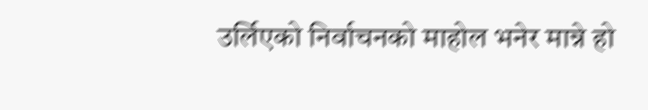उर्लिएको निर्वाचनको माहोल भनेर मान्ने हो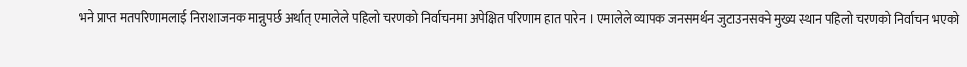भने प्राप्त मतपरिणामलाई निराशाजनक मान्नुपर्छ अर्थात् एमालेले पहिलो चरणको निर्वाचनमा अपेक्षित परिणाम हात पारेन । एमालेले व्यापक जनसमर्थन जुटाउनसक्ने मुख्य स्थान पहिलो चरणको निर्वाचन भएको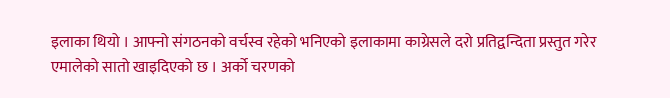इलाका थियो । आफ्नो संगठनको वर्चस्व रहेको भनिएको इलाकामा काग्रेसले दरो प्रतिद्वन्दिता प्रस्तुत गरेर एमालेको सातो खाइदिएको छ । अर्को चरणको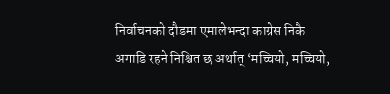निर्वाचनको दौडमा एमालेभन्दा काग्रेस निकै अगाडि रहने निश्चित छ अर्थात् ‘मच्चियो, मच्चियो,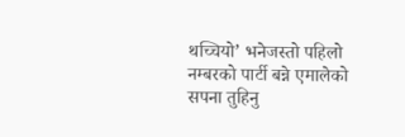थच्चियो’ भनेजस्तो पहिलो नम्बरको पार्टी बन्ने एमालेको सपना तुहिनु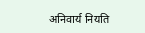अनिवार्य नियति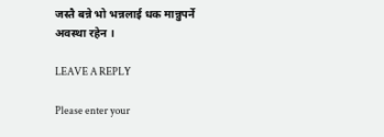जस्तै बन्ने भो भन्नलाई धक मान्नुपर्ने अवस्था रहेन ।

LEAVE A REPLY

Please enter your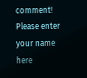comment!
Please enter your name here